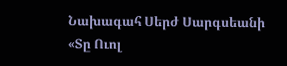Նախագահ Սերժ Սարգսեանի «Տը Ուոլ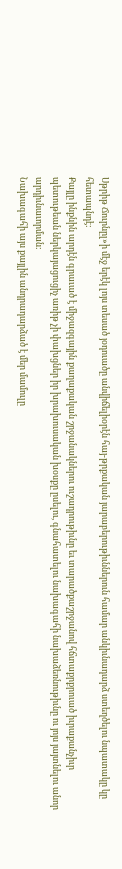Սթրիթ Ճուրնըլ»ի մէջ երէկ լոյս տեսած յօդուածը անվիճելիօրէն հայ-թրքական յարաբերութիւններուն համար անկիւնադարձ ստեղծելու նպատակը կը հետապնդէ:
Քայլը ինքնին արդէն գրաւած է միջազգային քաղաքական շրջանակներու ուշադրութիւնը եւ տարածքաշրջանով հճտաքրքրուած իւրաքանչիւր պետութեան ներկայացուցիչ առիթ չի փախցներ իր խրախուսական խօսքը ըսելու, գնահատելու նախագահի նախաձեռնութիւնը ու յոյս յայտնելու անոր արդիւնաւորման:
Նախագահի այս քայլին անդրադարձած է մեր մամուլը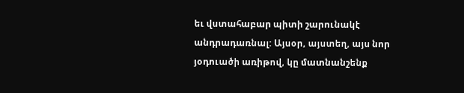եւ վստահաբար պիտի շարունակէ անդրադառնալ: Այսօր, այստեղ, այս նոր յօդուածի առիթով, կը մատնանշենք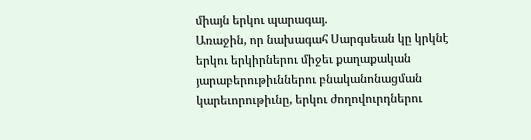միայն երկու պարագայ.
Առաջին, որ նախագահ Սարգսեան կը կրկնէ երկու երկիրներու միջեւ քաղաքական յարաբերութիւններու բնականոնացման կարեւորութիւնը, երկու ժողովուրդներու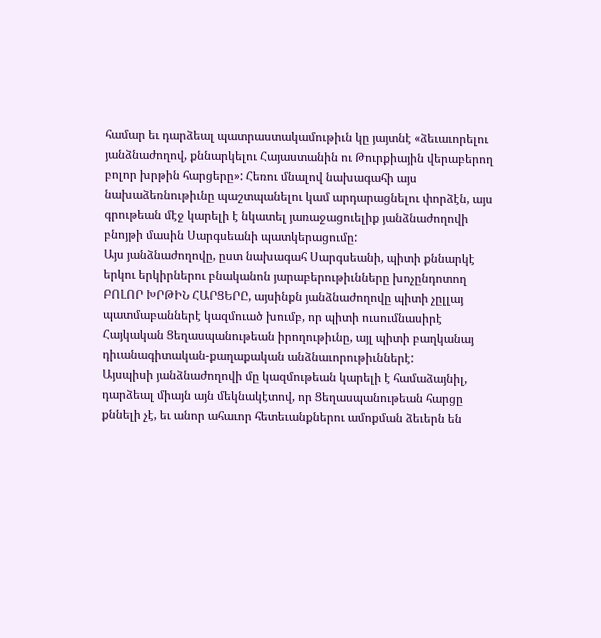համար եւ դարձեալ պատրաստակամութիւն կը յայտնէ «ձեւաւորելու յանձնաժողով, քննարկելու Հայաստանին ու Թուրքիային վերաբերող բոլոր խրթին հարցերը»: Հեռու մնալով նախագահի այս նախաձեռնութիւնը պաշտպանելու կամ արդարացնելու փորձէն, այս գրութեան մէջ կարելի է նկատել յառաջացուելիք յանձնաժողովի բնոյթի մասին Սարգսեանի պատկերացումը:
Այս յանձնաժողովը, ըստ նախագահ Սարգսեանի, պիտի քննարկէ երկու երկիրներու բնականոն յարաբերութիւնները խոչընդոտող ԲՈԼՈՐ ԽՐԹԻՆ ՀԱՐՑԵՐԸ, այսինքն յանձնաժողովը պիտի չըլլայ պատմաբաններէ կազմուած խումբ, որ պիտի ուսումնասիրէ Հայկական Ցեղասպանութեան իրողութիւնը, այլ պիտի բաղկանայ դիւանագիտական-քաղաքական անձնաւորութիւններէ:
Այսպիսի յանձնաժողովի մը կազմութեան կարելի է համաձայնիլ, դարձեալ միայն այն մեկնակէտով, որ Ցեղասպանութեան հարցը քննելի չէ, եւ անոր ահաւոր հետեւանքներու ամոքման ձեւերն են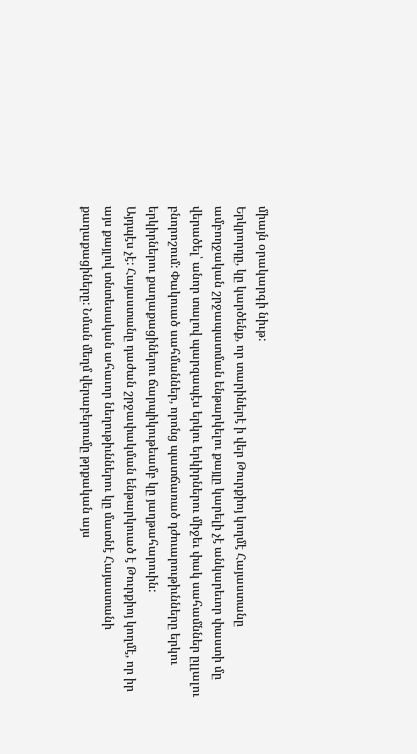միայն օրակարգի նիւթ:
Երկրորդը, կը կարծենք, որ տարիներէ ի վեր Թուրքիոյ կողմէ Հայաստանը ամբողջական շրջապատման ենթարկելու քայլը կարելի չէ անկարեւոր փաստի մը վերածել՝ անոր տալով պարզապէս երկու երկիրներու միջեւ փակ սահամններ ըլլալու բնորոշում: Փակուած սահմաններ, որոնց պատճառած դժուարութիւնները երկու երկիրներու քաղաքացիներու ճարպիկութեամբ կը յաղթահարուին:
Այդպէս չէ: Հայաստանը դաժան շրջափակման ենթարկուած է Թուրքիոյ կողմէ, որ իր այս քայլով տնտեսական ահաւոր նեղութիւններու կը մատնէ Հայաստանի քաղաքացիները: Նման մեղմ վերաբերումը թրքական այս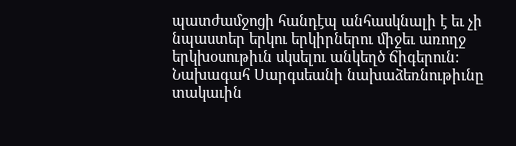պատժամջոցի հանդէպ անհասկնալի է եւ չի նպաստեր երկու երկիրներու միջեւ առողջ երկխօսութիւն սկսելու անկեղծ ճիգերուն:
Նախագահ Սարգսեանի նախաձեռնութիւնը տակաւին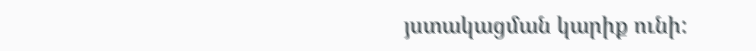յստակացման կարիք ունի: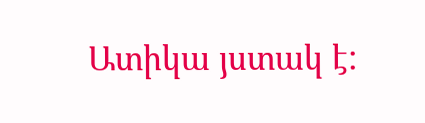Ատիկա յստակ է: